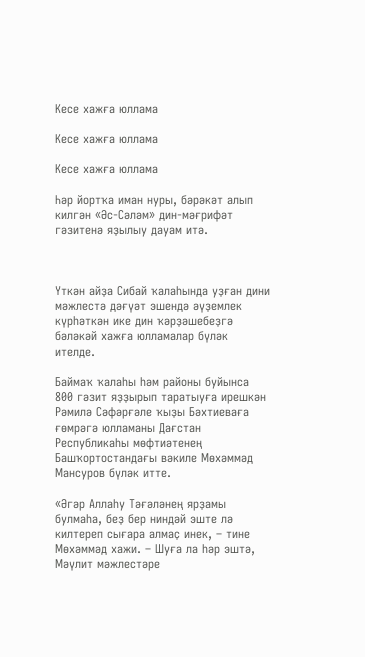Кесе хажға юллама

Кесе хажға юллама

Кесе хажға юллама

Һәр йортҡа иман нуры, бәрәкәт алып килгән «Әс-Сәләм» дин-мәғрифәт гәзитенә яҙылыу дауам итә.



Үткән айҙа Сибай ҡалаһында уҙған дини мәжлестә дәғүәт эшендә әүҙемлек күрһәткән ике дин ҡәрҙәшебеҙгә бәләкәй хажға юлламалар бүләк ителде.

Баймаҡ ҡалаһы һәм районы буйынса 800 гәзит яҙҙырып таратыуға ирешкән Рәмилә Сәфәрғәле ҡыҙы Бәхтиеваға ғөмрәгә юлламаны Дағстан Республикаһы мөфтиәтенең Башҡортостандағы вәкиле Мөхәммәд Мансуров бүләк итте.

«Әгәр Аллаһу Тәғәләнең ярҙамы булмаһа, беҙ бер ниндәй эште лә килтереп сығара алмаҫ инек, – тине Мөхәммәд хажи. – Шуға ла һәр эштә, Мәүлит мәжлестәре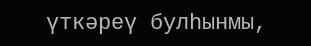үткәреү булһынмы,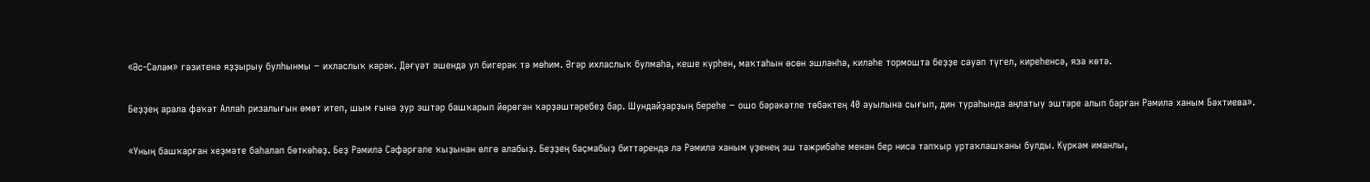«Әс-Сәләм» гәзитенә яҙҙырыу булһынмы − ихласлыҡ кәрәк. Дәғүәт эшендә ул бигерәк тә мөһим. Әгәр ихласлыҡ булмаһа, кеше күрһен, маҡтаһын өсөн эшләнһә, киләһе тормошта беҙҙе сауап түгел, киреһенсә, яза көтә.

Беҙҙең арала фәҡәт Аллаһ ризалығын өмөт итеп, шым ғына ҙур эштәр башҡарып йөрөгән ҡәрҙәштәребеҙ бар. Шундайҙарҙың береһе − ошо бәрәкәтле төбәктең 40 ауылына сығып, дин тураһында аңлатыу эштәре алып барған Рәмилә ханым Бәхтиева».

«Уның башҡарған хеҙмәте баһалап бөткөһөҙ. Беҙ Рәмилә Сәфәрғәле ҡыҙынан өлгө алабыҙ. Беҙҙең баҫмабыҙ биттәрендә лә Рәмилә ханым үҙенең эш тәжрибәһе менән бер нисә тапҡыр уртаҡлашҡаны булды. Күркәм иманлы,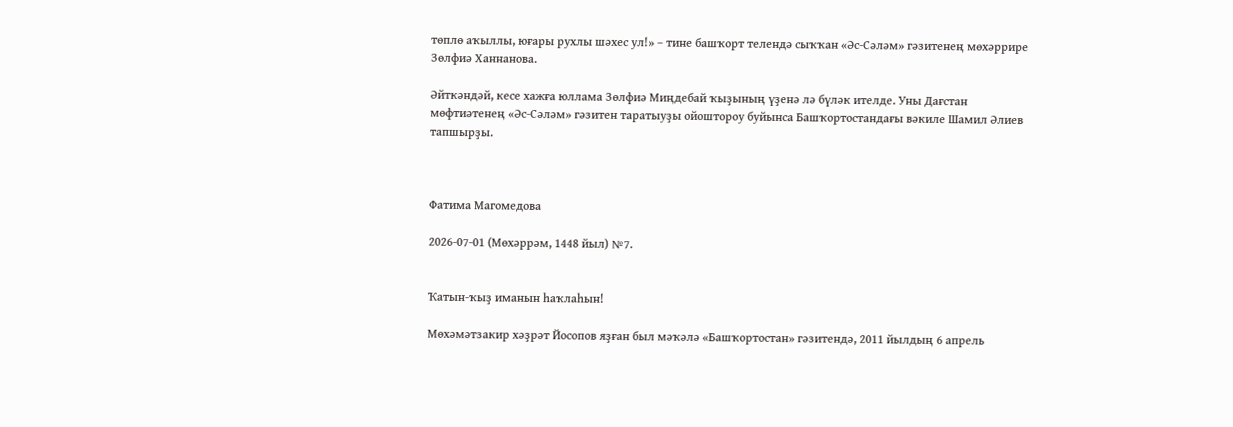төплө аҡыллы, юғары рухлы шәхес ул!» – тине башҡорт телендә сыҡҡан «Әс-Сәләм» гәзитенең мөхәррире Зөлфиә Ханнанова.

Әйткәндәй, кесе хажға юллама Зөлфиә Миңдебай ҡыҙының үҙенә лә бүләк ителде. Уны Дағстан мөфтиәтенең «Әс-Сәләм» гәзитен таратыуҙы ойоштороу буйынса Башҡортостандағы вәкиле Шамил Әлиев тапшырҙы.



Фатима Магомедова

2026-07-01 (Мөхәррәм, 1448 йыл) №7.


Ҡатын-ҡыҙ иманын һаҡлаһын!

Мөхәмәтзакир хәҙрәт Йосопов яҙған был мәҡәлә «Башҡортостан» гәзитендә, 2011 йылдың 6 апрель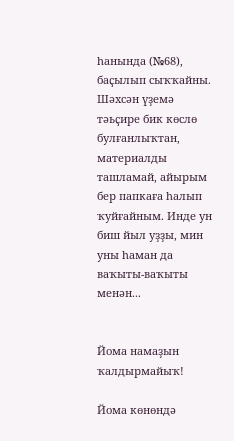һанында (№68), баҫылып сыҡҡайны. Шәхсән үҙемә тәьҫире бик көслө булғанлыҡтан, материалды ташламай, айырым бер папкаға һалып ҡуйғайным. Инде ун биш йыл уҙҙы, мин уны һаман да ваҡыты-ваҡыты менән...


Йома намаҙын ҡалдырмайыҡ!

Йома көнөндә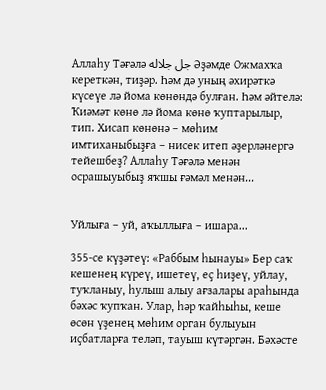Аллаһу Тәғәлә جل جلاله Әҙәмде Ожмахҡа кереткән, тиҙәр. Һәм дә уның әхирәткә күсеүе лә йома көнөндә булған. Һәм әйтелә: Ҡиәмәт көнө лә йома көнө ҡуптарылыр, тип. Хисап көнөнә – мөһим имтиханыбыҙға – нисек итеп әҙерләнергә тейешбеҙ? Аллаһу Тәғәлә менән осрашыуыбыҙ яҡшы ғәмәл менән...


Уйлыға – уй, аҡыллыға – ишара...

355-се күҙәтеү: «Раббым һынауы» Бер саҡ кешенең күреү, ишетеү, еҫ һиҙеү, уйлау, туҡланыу, һулыш алыу ағзалары араһында бәхәс ҡупҡан. Улар, һәр ҡайһыһы, кеше өсөн үҙенең мөһим орган булыуын иҫбатларға теләп, тауыш күтәргән. Бәхәсте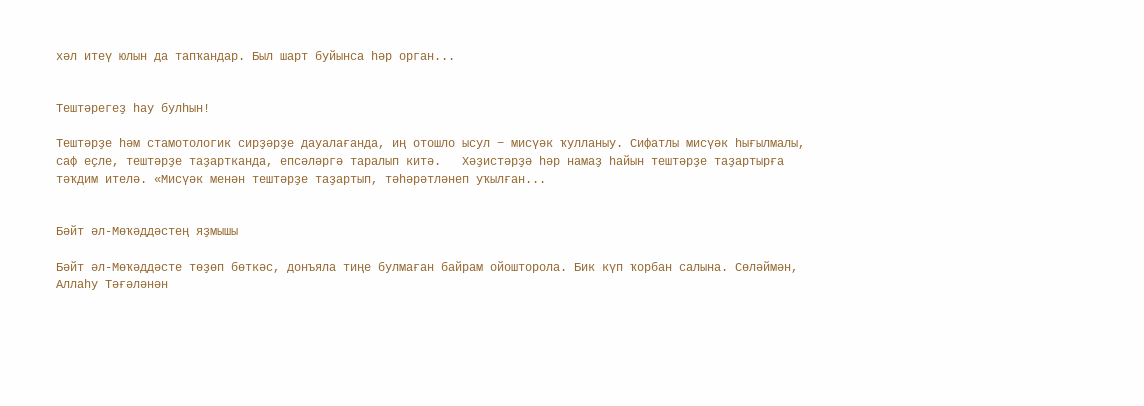хәл итеү юлын да тапҡандар. Был шарт буйынса һәр орган...


Тештәрегеҙ һау булһын!

Тештәрҙе һәм стамотологик сирҙәрҙе дауалағанда, иң отошло ысул − мисүәк ҡулланыу. Сифатлы мисүәк һығылмалы, саф еҫле, тештәрҙе таҙартканда, епсәләргә таралып китә.   Хәҙистәрҙә һәр намаҙ һайын тештәрҙе таҙартырға тәҡдим ителә. «Мисүәк менән тештәрҙе таҙартып, тәһәрәтләнеп уҡылған...


Бәйт әл-Мөҡәддәстең яҙмышы

Бәйт әл-Мөҡәддәсте төҙөп бөткәс, донъяла тиңе булмаған байрам ойошторола. Бик күп ҡорбан салына. Сөләймән, Аллаһу Тәғәләнән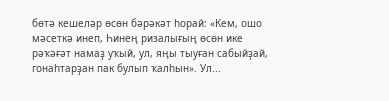бөтә кешеләр өсөн бәрәкәт һорай: «Кем, ошо мәсеткә инеп, Һинең ризалығың өсөн ике рәҡәғәт намаҙ уҡый, ул, яңы тыуған сабыйҙай, гонаһтарҙан пак булып ҡалһын». Ул...